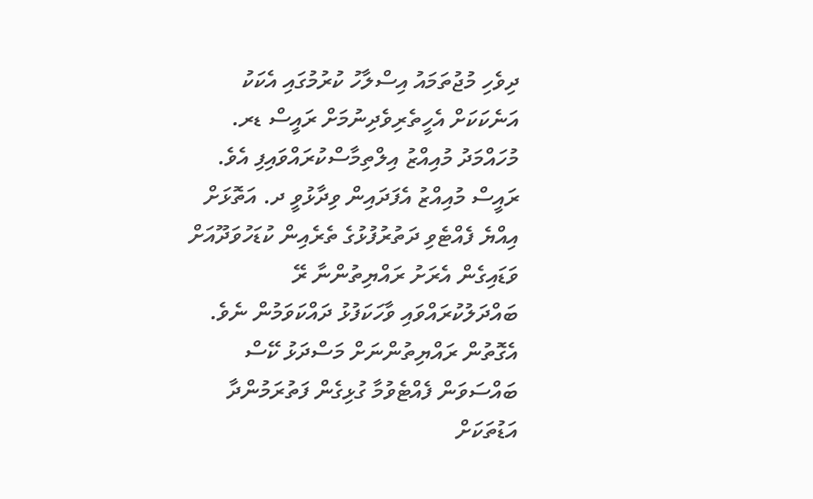ދިވެހި މުޖުތަމައު އިސްލާހު ކުރުމުގައި އެކަކު އަނެކަކަށް އެހީތެރިވެދިނުމަށް ރައީސް ޑރ. މުހައްމަދު މުއިއްޒު އިލްތިމާސްކުރައްވައިފި އެވެ.
ރައީސް މުއިއްޒު އެފަދައިން ވިދާޅުވީ ދ. އަތޮޅަށް އިއްޔެ ފެއްޓެވި ދަތުރުފުޅުގެ ތެރެއިން ކުޑަހުވަދޫއަށް ވަޑައިގެން އެރަށު ރައްޔިތުންނާ ރޭ ބައްދަލުކުރައްވައި ވާހަކަފުޅު ދައްކަވަމުން ނެވެ.
އެގޮތުން ރައްޔިތުންނަށް މަސްދަޅު ކޭސް ބައްސަވަން ފެއްޓެވުމާ ގުޅިގެން ފަތުރަމުންދާ އަޑުތަކަށް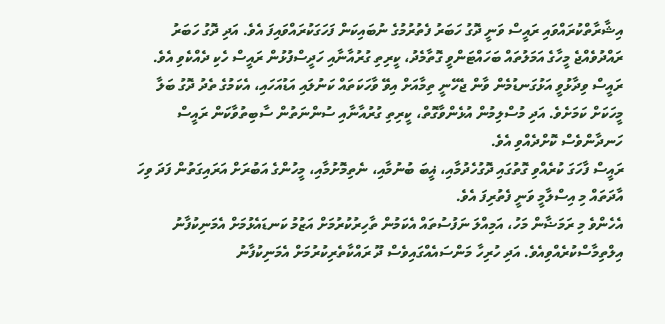އިޝާރާތްކުރައްވައި ރައީސް ވަނީ ދޮގު ހަބަރު ފެތުރުމުގެ ނުބައިކަން ފަހަގަކުރައްވައިފަ އެވެ. އަދި ދޮގު ހަބަރު ރައްދުވެއްޖެ މީހާގެ އަމަލުތައް ބަހައްޓަންވީ ގޮތާމެދު، ކީރިތި ގުރުއާނާއި ހަދީސްފުޅުން ރައީސް ހެކި ދެއްކެވި އެވެ.
ރައީސް ވިދާޅުވީ އަޅުގަނޑުމެން ވާން ޖެހޭނީ ތިމާއަށް އިވޭ ވާހަކަތައް ކަނުލައި އަޑުއަހައި، އެކަމުގެ ތެދު ދޮގު ބަލާ މީހަކަށް ކަމަށެވެ. އަދި މުސްލިމުން އުޅެންވާގޮތް، ކީރިތި ގުރުއާނާއި ސުންނަތުން ސާބިތުވާކަން ރައީސް ހަނދާންވެސް ކޮށްދެއްވި އެވެ.
ރައީސް ފާހަގަ ކުރެއްވި ގޮތުގައި ދޮގުހެދުމާއި، ޣީބަ ބުނުމާއި، ނެތިމޮށުމާއި، މީހުންގެ އަބުރަށް އަރައިގަތުން ފަދަ ވިހަ އާދަތައް މި އިސްލާމީ ވަނީ ފެތުރިފަ އެވެ.
އެހެންވެ މި ރަމަޟާން މަހު، އަމިއްލަ ނަފުސުތައް އެކަމުން ތާހިރުކުރުމަށް އަޒުމު ކަނޑައެޅުމަށް އެމަނިކުފާނު އިލްތިމާސްކުރެއްވިއެވެ. އަދި ހުރިހާ މަންސައެއްގައިވެސް ދޫ ރައްކާތެރިކުރުމަށް އެމަނިކުފާނު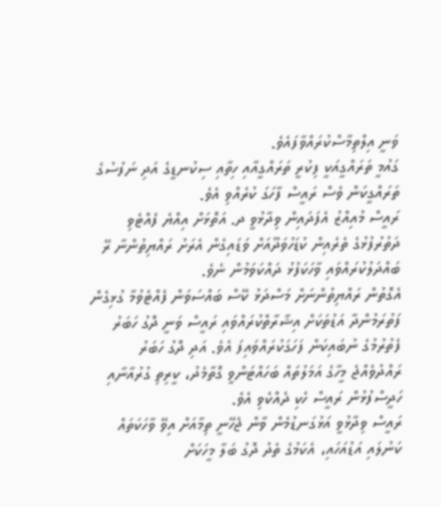ވަނީ އިލްތިމާސްކުރައްވާފައެވެ.
ގައުމީ ތަރައްގީއަކީ ފިކުރީ ތަރައްގީއާއި ހިތާއި ސިކުނޑީގެ އަދި ނަފުސުގެ ތަރައްގީކަން ވެސް ރައީސް ފާހަގަ ކުރެއްވި އެވެ.
ރައީސް މުއިއްޒު އެފަދައިން ވިދާޅުވީ ދ. އަތޮޅަށް އިއްޔެ ފެއްޓެވި ދަތުރުފުޅުގެ ތެރެއިން ކުޑަހުވަދޫއަށް ވަޑައިގެން އެރަށު ރައްޔިތުންނާ ރޭ ބައްދަލުކުރައްވައި ވާހަކަފުޅު ދައްކަވަމުން ނެވެ.
އެގޮތުން ރައްޔިތުންނަށް މަސްދަޅު ކޭސް ބައްސަވަން ފެއްޓެވުމާ ގުޅިގެން ފަތުރަމުންދާ އަޑުތަކަށް އިޝާރާތްކުރައްވައި ރައީސް ވަނީ ދޮގު ހަބަރު ފެތުރުމުގެ ނުބައިކަން ފަހަގަކުރައްވައިފަ އެވެ. އަދި ދޮގު ހަބަރު ރައްދުވެއްޖެ މީހާގެ އަމަލުތައް ބަހައްޓަންވީ ގޮތާމެދު، ކީރިތި ގުރުއާނާއި ހަދީސްފުޅުން ރައީސް ހެކި ދެއްކެވި އެވެ.
ރައީސް ވިދާޅުވީ އަޅުގަނޑުމެން ވާން ޖެހޭނީ ތިމާއަށް އިވޭ ވާހަކަތައް ކަނުލައި އަޑުއަހައި، އެކަމުގެ ތެދު ދޮގު ބަލާ މީހަކަށް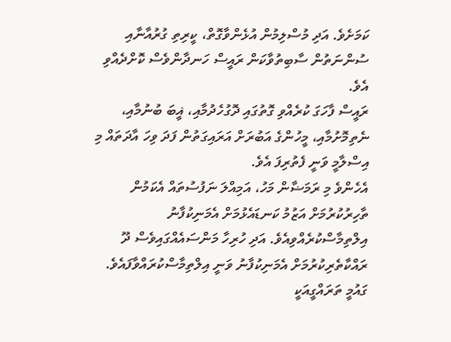ކަމަށެވެ. އަދި މުސްލިމުން އުޅެންވާގޮތް، ކީރިތި ގުރުއާނާއި ސުންނަތުން ސާބިތުވާކަން ރައީސް ހަނދާންވެސް ކޮށްދެއްވި އެވެ.
ރައީސް ފާހަގަ ކުރެއްވި ގޮތުގައި ދޮގުހެދުމާއި، ޣީބަ ބުނުމާއި، ނެތިމޮށުމާއި، މީހުންގެ އަބުރަށް އަރައިގަތުން ފަދަ ވިހަ އާދަތައް މި އިސްލާމީ ވަނީ ފެތުރިފަ އެވެ.
އެހެންވެ މި ރަމަޟާން މަހު، އަމިއްލަ ނަފުސުތައް އެކަމުން ތާހިރުކުރުމަށް އަޒުމު ކަނޑައެޅުމަށް އެމަނިކުފާނު އިލްތިމާސްކުރެއްވިއެވެ. އަދި ހުރިހާ މަންސައެއްގައިވެސް ދޫ ރައްކާތެރިކުރުމަށް އެމަނިކުފާނު ވަނީ އިލްތިމާސްކުރައްވާފައެވެ.
ގައުމީ ތަރައްގީއަކީ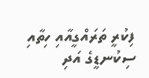ފިކުރީ ތަރައްގީއާއި ހިތާއި ސިކުނޑީގެ އަދި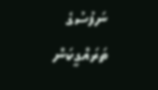ނަފުސުގެ ތަރައްގީކަން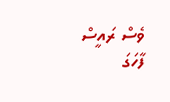ވެސް ރައީސް ފާހަގަ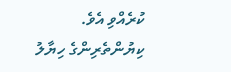ކުރެއްވި އެވެ.
ކިޔުންތެރިންގެ ހިޔާލު